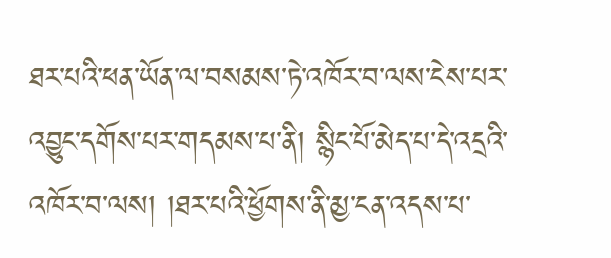ཐར་པའི་ཕན་ཡོན་ལ་བསམས་ཏེ་འཁོར་བ་ལས་ངེས་པར་འབྱུང་དགོས་པར་གདམས་པ་ནི། སྙིང་པོ་མེད་པ་དེ་འདྲའི་འཁོར་བ་ལས། །ཐར་པའི་ཕྱོགས་ནི་མྱ་ངན་འདས་པ་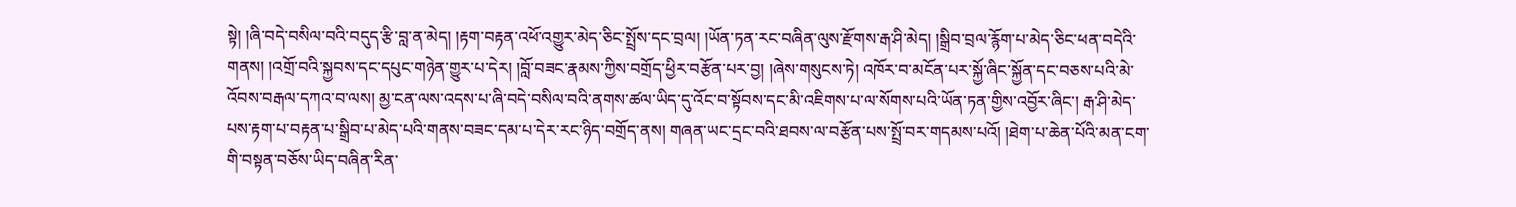སྟེ། །ཞི་བདེ་བསིལ་བའི་བདུད་རྩི་བླ་ན་མེད། །རྟག་བརྟན་འཕོ་འགྱུར་མེད་ཅིང་སྤྲོས་དང་བྲལ། །ཡོན་ཏན་རང་བཞིན་ལུས་རྫོགས་རྒ་ཤི་མེད། །སྒྲིབ་བྲལ་རྙོག་པ་མེད་ཅིང་ཕན་བདེའི་གནས། །འགྲོ་བའི་སྐྱབས་དང་དཔུང་གཉེན་གྱུར་པ་དེར། །བློ་བཟང་རྣམས་ཀྱིས་བགྲོད་ཕྱིར་བརྩོན་པར་བྱ། །ཞེས་གསུངས་ཏེ། འཁོར་བ་མངོན་པར་སྐྱོ་ཞིང་སྐྱོན་དང་བཅས་པའི་མེ་འོབས་བརྒལ་དཀའ་བ་ལས། མྱ་ངན་ལས་འདས་པ་ཞི་བདེ་བསིལ་བའི་ནགས་ཚལ་ཡིད་དུ་འོང་བ་སྟོབས་དང་མི་འཇིགས་པ་ལ་སོགས་པའི་ཡོན་ཏན་གྱིས་འབྱོར་ཞིང་། རྒ་ཤི་མེད་པས་རྟག་པ་བརྟན་པ་སྒྲིབ་པ་མེད་པའི་གནས་བཟང་དམ་པ་དེར་རང་ཉིད་བགྲོད་ནས། གཞན་ཡང་དྲང་བའི་ཐབས་ལ་བརྩོན་པས་སྤྲོ་བར་གདམས་པའོ། །ཐེག་པ་ཆེན་པོའི་མན་ངག་གི་བསྟན་བཅོས་ཡིད་བཞིན་རིན་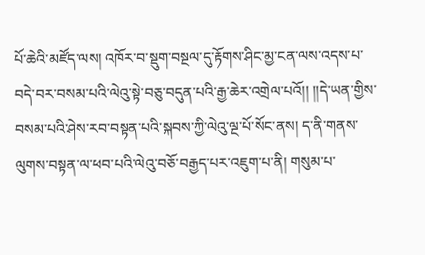པོ་ཆེའི་མཛོད་ལས། འཁོར་བ་སྡུག་བསྔལ་དུ་རྟོགས་ཤིང་མྱ་ངན་ལས་འདས་པ་བདེ་བར་བསམ་པའི་ལེའུ་སྟེ་བཅུ་བདུན་པའི་རྒྱ་ཆེར་འགྲེལ་པའོ།། །།དེ་ཡན་གྱིས་བསམ་པའི་ཤེས་རབ་བསྟན་པའི་སྐབས་ཀྱི་ལེའུ་ལྔ་པོ་སོང་ནས། ད་ནི་གནས་ལུགས་བསྟན་ལ་ཕབ་པའི་ལེའུ་བཅོ་བརྒྱད་པར་འཇུག་པ་ནི། གསུམ་པ་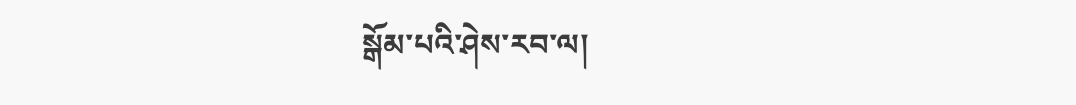སྒོམ་པའི་ཤེས་རབ་ལ།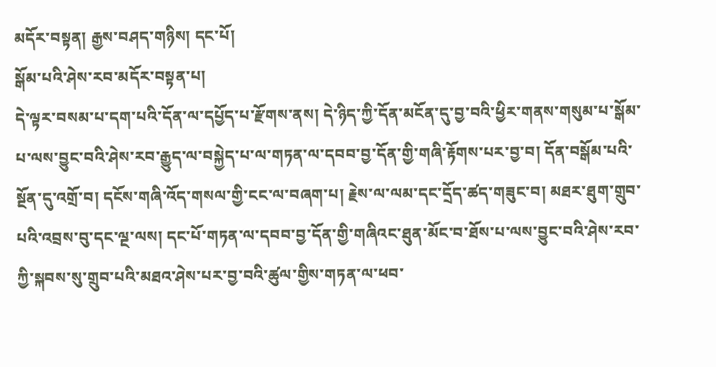མདོར་བསྟན། རྒྱས་བཤད་གཉིས། དང་པོ།
སྒོམ་པའི་ཤེས་རབ་མདོར་བསྟན་པ།
དེ་ལྟར་བསམ་པ་དག་པའི་དོན་ལ་དཔྱོད་པ་རྫོགས་ནས། དེ་ཉིད་ཀྱི་དོན་མངོན་དུ་བྱ་བའི་ཕྱིར་གནས་གསུམ་པ་སྒོམ་པ་ལས་བྱུང་བའི་ཤེས་རབ་རྒྱུད་ལ་བསྐྱེད་པ་ལ་གཏན་ལ་དབབ་བྱ་དོན་གྱི་གཞི་རྟོགས་པར་བྱ་བ། དོན་བསྒོམ་པའི་སྔོན་དུ་འགྲོ་བ། དངོས་གཞི་འོད་གསལ་གྱི་ངང་ལ་བཞག་པ། རྗེས་ལ་ལམ་དང་དྲོད་ཚད་གཟུང་བ། མཐར་ཐུག་གྲུབ་པའི་འབྲས་བུ་དང་ལྔ་ལས། དང་པོ་གཏན་ལ་དབབ་བྱ་དོན་གྱི་གཞིའང་ཐུན་མོང་བ་ཐོས་པ་ལས་བྱུང་བའི་ཤེས་རབ་ཀྱི་སྐབས་སུ་གྲུབ་པའི་མཐའ་ཤེས་པར་བྱ་བའི་ཚུལ་གྱིས་གཏན་ལ་ཕབ་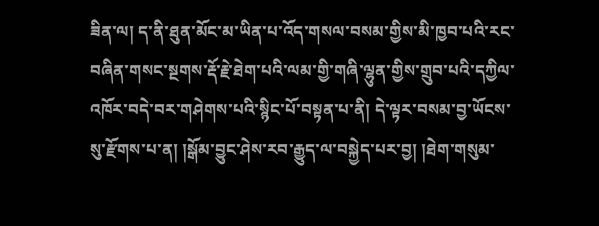ཟིན་ལ། ད་ནི་ཐུན་མོང་མ་ཡིན་པ་འོད་གསལ་བསམ་གྱིས་མི་ཁྱབ་པའི་རང་བཞིན་གསང་སྔགས་རྡོ་རྗེ་ཐེག་པའི་ལམ་གྱི་གཞི་ལྷུན་གྱིས་གྲུབ་པའི་དཀྱིལ་འཁོར་བདེ་བར་གཤེགས་པའི་སྙིང་པོ་བསྟན་པ་ནི། དེ་ལྟར་བསམ་བྱ་ཡོངས་སུ་རྫོགས་པ་ན། །སྒོམ་བྱུང་ཤེས་རབ་རྒྱུད་ལ་བསྐྱེད་པར་བྱ། །ཐེག་གསུམ་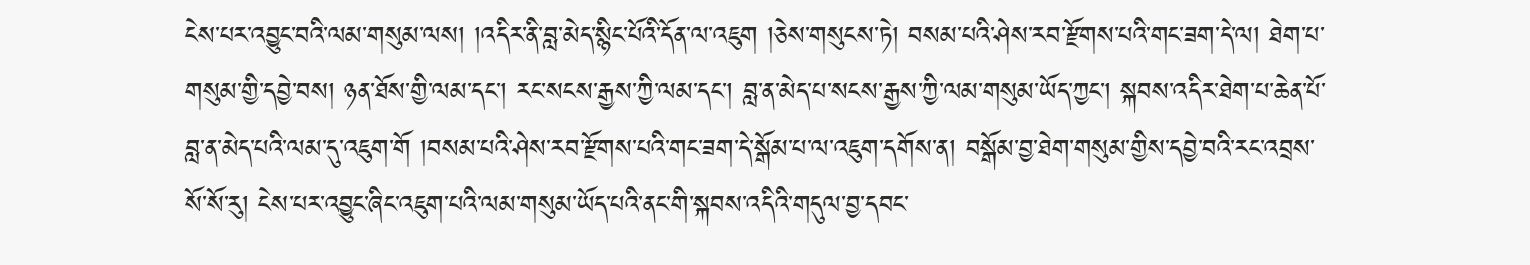ངེས་པར་འབྱུང་བའི་ལམ་གསུམ་ལས། །འདིར་ནི་བླ་མེད་སྙིང་པོའི་དོན་ལ་འཇུག །ཅེས་གསུངས་ཏེ། བསམ་པའི་ཤེས་རབ་རྫོགས་པའི་གང་ཟག་དེ་ལ། ཐེག་པ་གསུམ་གྱི་དབྱེ་བས། ཉན་ཐོས་གྱི་ལམ་དང་། རང་སངས་རྒྱས་ཀྱི་ལམ་དང་། བླ་ན་མེད་པ་སངས་རྒྱས་ཀྱི་ལམ་གསུམ་ཡོད་ཀྱང་། སྐབས་འདིར་ཐེག་པ་ཆེན་པོ་བླ་ན་མེད་པའི་ལམ་དུ་འཇུག་གོ །བསམ་པའི་ཤེས་རབ་རྫོགས་པའི་གང་ཟག་དེ་སྒོམ་པ་ལ་འཇུག་དགོས་ན། བསྒོམ་བྱ་ཐེག་གསུམ་གྱིས་དབྱེ་བའི་རང་འབྲས་སོ་སོ་རུ། ངེས་པར་འབྱུང་ཞིང་འཇུག་པའི་ལམ་གསུམ་ཡོད་པའི་ནང་གི་སྐབས་འདིའི་གདུལ་བྱ་དབང་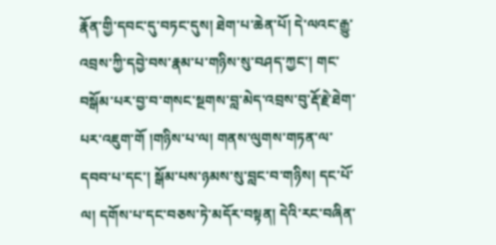རྣོན་གྱི་དབང་དུ་བཏང་དུས། ཐེག་པ་ཆེན་པོ། དེ་ལའང་རྒྱུ་འབྲས་ཀྱི་དབྱེ་བས་རྣམ་པ་གཉིས་སུ་བཤད་ཀྱང་། གང་བསྒོམ་པར་བྱ་བ་གསང་སྔགས་བླ་མེད་འབྲས་བུ་རྡོ་རྗེ་ཐེག་པར་འཇུག་གོ །གཉིས་པ་ལ། གནས་ལུགས་གཏན་ལ་དབབ་པ་དང་། སྒོམ་པས་ཉམས་སུ་བླང་བ་གཉིས། དང་པོ་ལ། དགོས་པ་དང་བཅས་ཏེ་མདོར་བསྟན། དེའི་རང་བཞིན་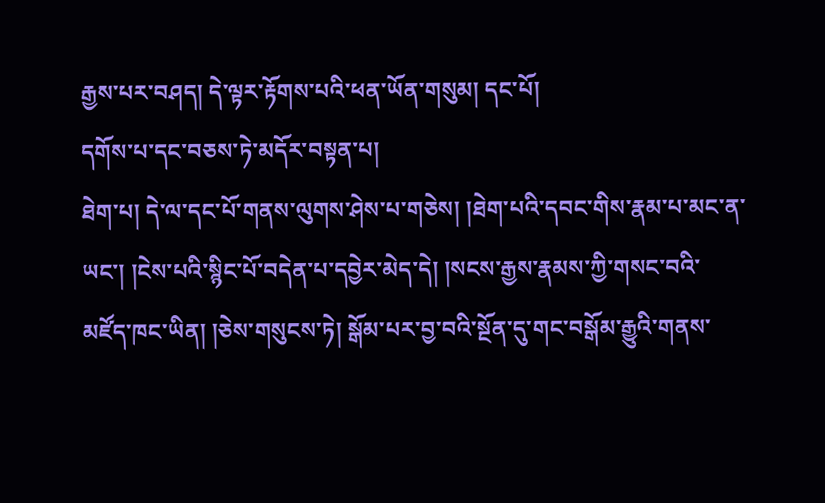རྒྱས་པར་བཤད། དེ་ལྟར་རྟོགས་པའི་ཕན་ཡོན་གསུམ། དང་པོ།
དགོས་པ་དང་བཅས་ཏེ་མདོར་བསྟན་པ།
ཐེག་པ། དེ་ལ་དང་པོ་གནས་ལུགས་ཤེས་པ་གཅེས། །ཐེག་པའི་དབང་གིས་རྣམ་པ་མང་ན་ཡང་། །ངེས་པའི་སྙིང་པོ་བདེན་པ་དབྱེར་མེད་དེ། །སངས་རྒྱས་རྣམས་ཀྱི་གསང་བའི་མཛོད་ཁང་ཡིན། །ཅེས་གསུངས་ཏེ། སྒོམ་པར་བྱ་བའི་སྔོན་དུ་གང་བསྒོམ་རྒྱུའི་གནས་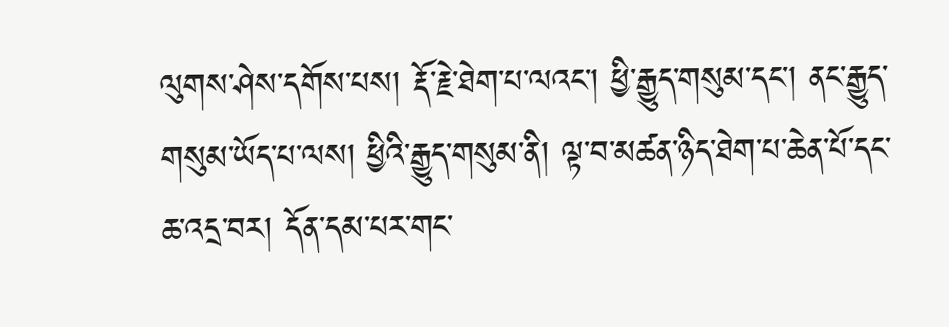ལུགས་ཤེས་དགོས་པས། རྡོ་རྗེ་ཐེག་པ་ལའང་། ཕྱི་རྒྱུད་གསུམ་དང་། ནང་རྒྱུད་གསུམ་ཡོད་པ་ལས། ཕྱིའི་རྒྱུད་གསུམ་ནི། ལྟ་བ་མཚན་ཉིད་ཐེག་པ་ཆེན་པོ་དང་ཆ་འདྲ་བར། དོན་དམ་པར་གང་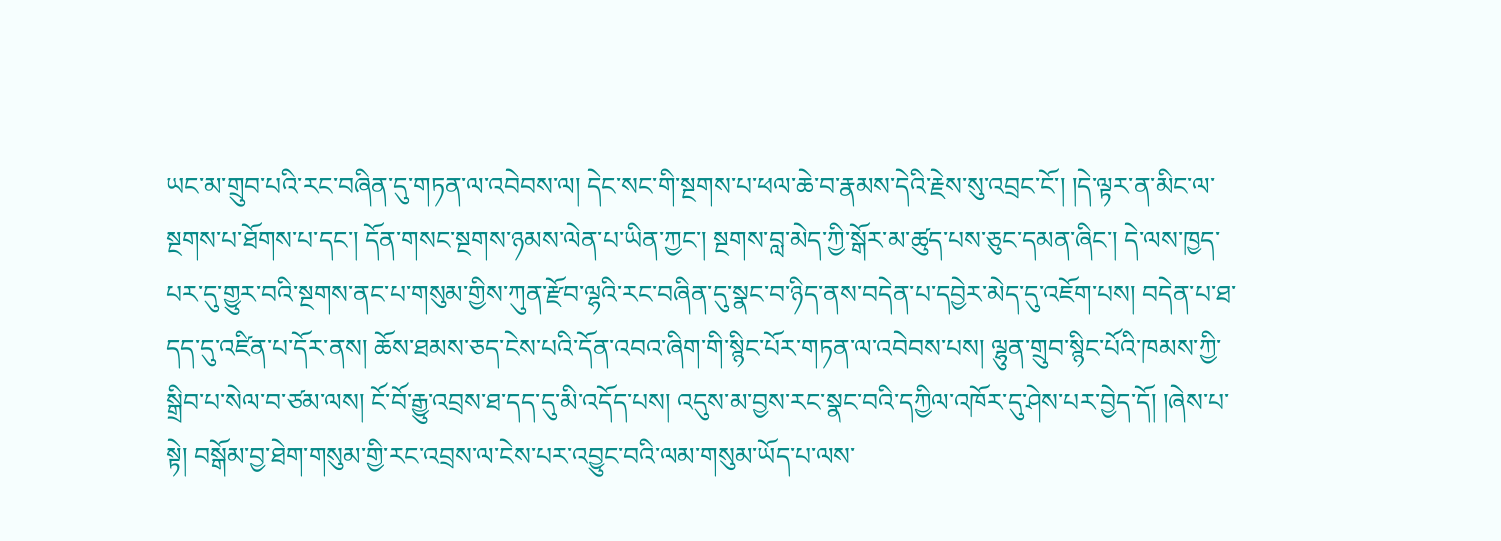ཡང་མ་གྲུབ་པའི་རང་བཞིན་དུ་གཏན་ལ་འབེབས་ལ། དེང་སང་གི་སྔགས་པ་ཕལ་ཆེ་བ་རྣམས་དེའི་རྗེས་སུ་འབྲང་ངོ་། །དེ་ལྟར་ན་མིང་ལ་སྔགས་པ་ཐོགས་པ་དང་། དོན་གསང་སྔགས་ཉམས་ལེན་པ་ཡིན་ཀྱང་། སྔགས་བླ་མེད་ཀྱི་སྒོར་མ་ཚུད་པས་ཅུང་དམན་ཞིང་། དེ་ལས་ཁྱད་པར་དུ་གྱུར་བའི་སྔགས་ནང་པ་གསུམ་གྱིས་ཀུན་རྫོབ་ལྷའི་རང་བཞིན་དུ་སྣང་བ་ཉིད་ནས་བདེན་པ་དབྱེར་མེད་དུ་འཇོག་པས། བདེན་པ་ཐ་དད་དུ་འཛིན་པ་དོར་ནས། ཆོས་ཐམས་ཅད་ངེས་པའི་དོན་འབའ་ཞིག་གི་སྙིང་པོར་གཏན་ལ་འབེབས་པས། ལྷུན་གྲུབ་སྙིང་པོའི་ཁམས་ཀྱི་སྒྲིབ་པ་སེལ་བ་ཙམ་ལས། ངོ་བོ་རྒྱུ་འབྲས་ཐ་དད་དུ་མི་འདོད་པས། འདུས་མ་བྱས་རང་སྣང་བའི་དཀྱིལ་འཁོར་དུ་ཤེས་པར་བྱེད་དོ། །ཞེས་པ་སྟེ། བསྒོམ་བྱ་ཐེག་གསུམ་གྱི་རང་འབྲས་ལ་ངེས་པར་འབྱུང་བའི་ལམ་གསུམ་ཡོད་པ་ལས་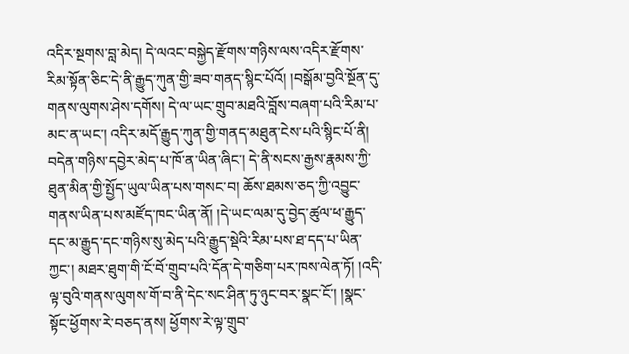འདིར་སྔགས་བླ་མེད། དེ་ལའང་བསྐྱེད་རྫོགས་གཉིས་ལས་འདིར་རྫོགས་རིམ་སྟོན་ཅིང་དེ་ནི་རྒྱུད་ཀུན་གྱི་ཟབ་གནད་སྙིང་པོའོ། །བསྒོམ་བྱའི་སྔོན་དུ་གནས་ལུགས་ཤེས་དགོས། དེ་ལ་ཡང་གྲུབ་མཐའི་བློས་བཞག་པའི་རིམ་པ་མང་ན་ཡང་། འདིར་མདོ་རྒྱུད་ཀུན་གྱི་གནད་མཐུན་ངེས་པའི་སྙིང་པོ་ནི། བདེན་གཉིས་དབྱེར་མེད་པ་ཁོ་ན་ཡིན་ཞིང་། དེ་ནི་སངས་རྒྱས་རྣམས་ཀྱི་ཐུན་མིན་གྱི་སྤྱོད་ཡུལ་ཡིན་པས་གསང་བ། ཆོས་ཐམས་ཅད་ཀྱི་འབྱུང་གནས་ཡིན་པས་མཛོད་ཁང་ཡིན་ནོ། །དེ་ཡང་ལམ་དུ་བྱེད་ཚུལ་ཕ་རྒྱུད་དང་མ་རྒྱུད་དང་གཉིས་སུ་མེད་པའི་རྒྱུད་སྡེའི་རིམ་པས་ཐ་དད་པ་ཡིན་ཀྱང་། མཐར་ཐུག་གི་ངོ་བོ་གྲུབ་པའི་དོན་དེ་གཅིག་པར་ཁས་ལེན་ཏོ། །འདི་ལྟ་བུའི་གནས་ལུགས་གོ་བ་ནི་དེང་སང་ཤིན་ཏུ་ཉུང་བར་སྣང་ངོ་། །སྣང་སྟོང་ཕྱོགས་རེ་བཅད་ནས། ཕྱོགས་རེ་ལྟ་གྲུབ་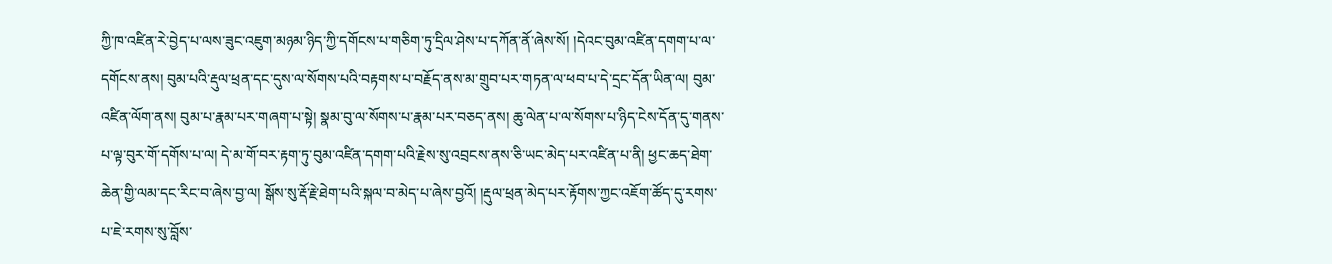ཀྱི་ཁ་འཛིན་རེ་བྱེད་པ་ལས་ཟུང་འཇུག་མཉམ་ཉིད་ཀྱི་དགོངས་པ་གཅིག་ཏུ་དྲིལ་ཤེས་པ་དཀོན་ནོ་ཞེས་སོ། །དེའང་བུམ་འཛིན་དགག་པ་ལ་དགོངས་ནས། བུམ་པའི་རྡུལ་ཕྲན་དང་དུས་ལ་སོགས་པའི་བརྟགས་པ་བརྗོད་ནས་མ་གྲུབ་པར་གཏན་ལ་ཕབ་པ་དེ་དྲང་དོན་ཡིན་ལ། བུམ་འཛིན་ལོག་ནས། བུམ་པ་རྣམ་པར་གཞག་པ་སྟེ། སྣམ་བུ་ལ་སོགས་པ་རྣམ་པར་བཅད་ནས། ཆུ་ལེན་པ་ལ་སོགས་པ་ཉིད་ངེས་དོན་དུ་གནས་པ་ལྟ་བུར་གོ་དགོས་པ་ལ། དེ་མ་གོ་བར་རྟག་ཏུ་བུམ་འཛིན་དགག་པའི་རྗེས་སུ་འབྲངས་ནས་ཅི་ཡང་མེད་པར་འཛིན་པ་ནི། ཕྱང་ཆད་ཐེག་ཆེན་གྱི་ལམ་དང་རིང་བ་ཞེས་བྱ་ལ། སྒོས་སུ་རྡོ་རྗེ་ཐེག་པའི་སྐལ་བ་མེད་པ་ཞེས་བྱའོ། །རྡུལ་ཕྲན་མེད་པར་རྟོགས་ཀྱང་འཇོག་ཚོད་དུ་རགས་པ་ཇེ་རགས་སུ་བློས་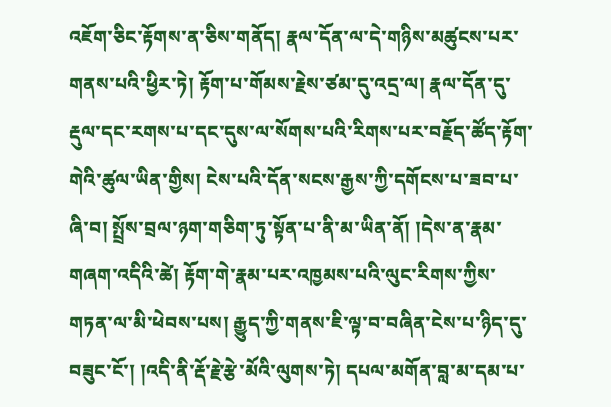འཇོག་ཅིང་རྟོགས་ན་ཅིས་གནོད། རྣལ་དོན་ལ་དེ་གཉིས་མཚུངས་པར་གནས་པའི་ཕྱིར་ཏེ། རྟོག་པ་གོམས་རྗེས་ཙམ་དུ་འདྲ་ལ། རྣལ་དོན་དུ་རྡུལ་དང་རགས་པ་དང་དུས་ལ་སོགས་པའི་རིགས་པར་བརྗོད་ཚོད་རྟོག་གེའི་ཚུལ་ཡིན་གྱིས། ངེས་པའི་དོན་སངས་རྒྱས་ཀྱི་དགོངས་པ་ཟབ་པ་ཞི་བ། སྤྲོས་བྲལ་ཉག་གཅིག་ཏུ་སྟོན་པ་ནི་མ་ཡིན་ནོ། །དེས་ན་རྣམ་གཞག་འདིའི་ཚེ། རྟོག་གེ་རྣམ་པར་འཁྱམས་པའི་ལུང་རིགས་ཀྱིས་གཏན་ལ་མི་ཕེབས་པས། རྒྱུད་ཀྱི་གནས་ཇི་ལྟ་བ་བཞིན་ངེས་པ་ཉིད་དུ་བཟུང་ངོ་། །འདི་ནི་རྡོ་རྗེ་རྩེ་མོའི་ལུགས་ཏེ། དཔལ་མགོན་བླ་མ་དམ་པ་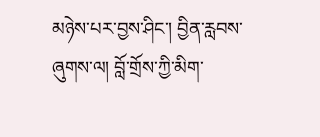མཉེས་པར་བྱས་ཤིང་། བྱིན་རླབས་ཞུགས་ལ། བློ་གྲོས་ཀྱི་མིག་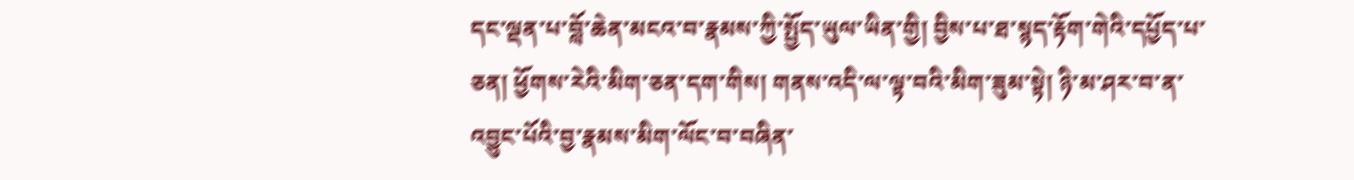དང་ལྡན་པ་བློ་ཆེན་མངའ་བ་རྣམས་ཀྱི་སྤྱོད་ཡུལ་ཡིན་གྱི། བྱིས་པ་ཐ་སྙད་རྟོག་གེའི་དཔྱོད་པ་ཅན། ཕྱོགས་རེའི་མིག་ཅན་དག་གིས། གནས་འདི་ལ་ལྟ་བའི་མིག་ཟུམ་སྟེ། ཉི་མ་ཤར་བ་ན་འབྱུང་པོའི་བྱ་རྣམས་མིག་ལོང་བ་བཞིན་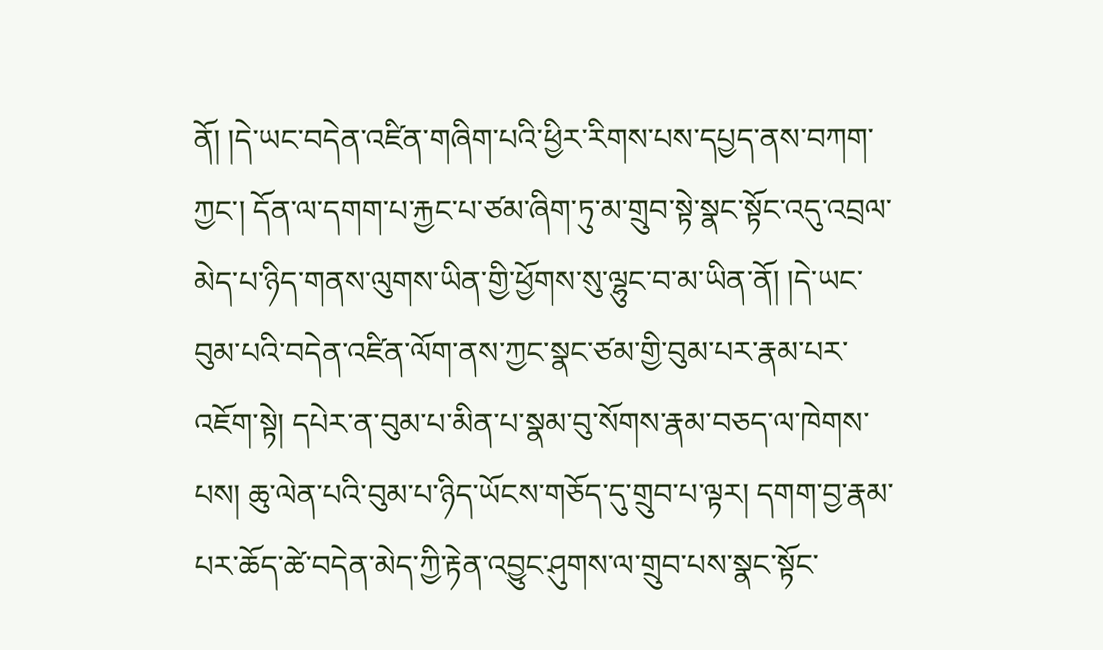ནོ། །དེ་ཡང་བདེན་འཛིན་གཞིག་པའི་ཕྱིར་རིགས་པས་དཔྱད་ནས་བཀག་ཀྱང་། དོན་ལ་དགག་པ་རྐྱང་པ་ཙམ་ཞིག་ཏུ་མ་གྲུབ་སྟེ་སྣང་སྟོང་འདུ་འབྲལ་མེད་པ་ཉིད་གནས་ལུགས་ཡིན་གྱི་ཕྱོགས་སུ་ལྷུང་བ་མ་ཡིན་ནོ། །དེ་ཡང་བུམ་པའི་བདེན་འཛིན་ལོག་ནས་ཀྱང་སྣང་ཙམ་གྱི་བུམ་པར་རྣམ་པར་འཇོག་སྟེ། དཔེར་ན་བུམ་པ་མིན་པ་སྣམ་བུ་སོགས་རྣམ་བཅད་ལ་ཁེགས་པས། ཆུ་ལེན་པའི་བུམ་པ་ཉིད་ཡོངས་གཅོད་དུ་གྲུབ་པ་ལྟར། དགག་བྱ་རྣམ་པར་ཆོད་ཚེ་བདེན་མེད་ཀྱི་རྟེན་འབྱུང་ཤུགས་ལ་གྲུབ་པས་སྣང་སྟོང་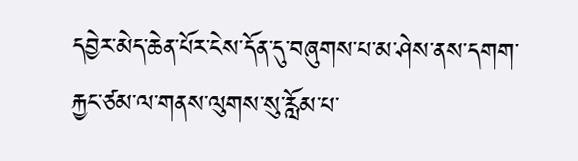དབྱེར་མེད་ཆེན་པོར་ངེས་དོན་དུ་བཞུགས་པ་མ་ཤེས་ནས་དགག་རྐྱང་ཙམ་ལ་གནས་ལུགས་སུ་རློམ་པ་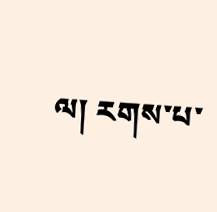ལ། རགས་པ་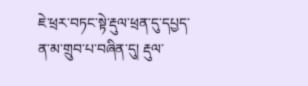ཇེ་ཕྲར་བཏང་སྟེ་རྡུལ་ཕྲན་དུ་དཔྱད་ན་མ་གྲུབ་པ་བཞིན་དུ། རྡུལ་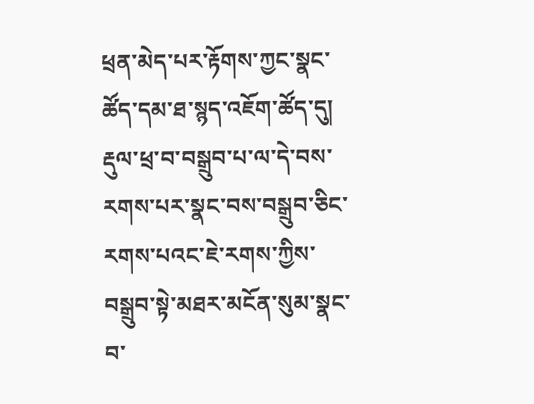ཕྲན་མེད་པར་རྟོགས་ཀྱང་སྣང་ཚོད་དམ་ཐ་སྙད་འཇོག་ཚོད་དུ། རྡུལ་ཕྲ་བ་བསྒྲུབ་པ་ལ་དེ་བས་རགས་པར་སྣང་བས་བསྒྲུབ་ཅིང་རགས་པའང་ཇེ་རགས་ཀྱིས་བསྒྲུབ་སྟེ་མཐར་མངོན་སུམ་སྣང་བ་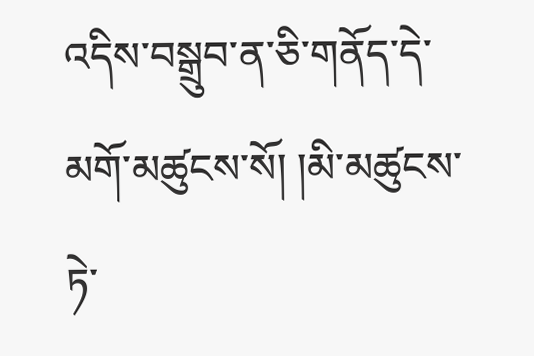འདིས་བསྒྲུབ་ན་ཅི་གནོད་དེ་མགོ་མཚུངས་སོ། །མི་མཚུངས་ཏེ་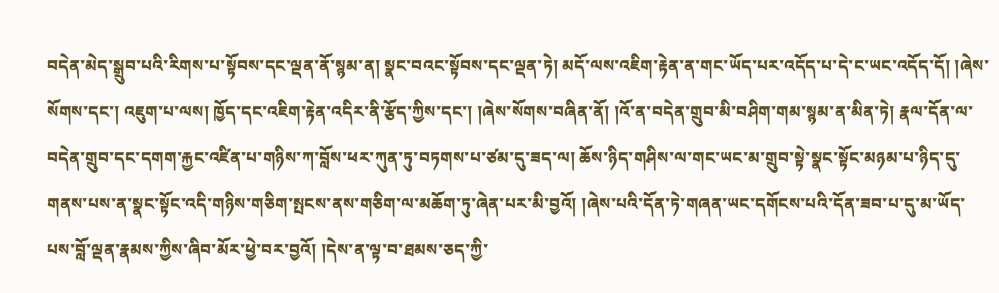བདེན་མེད་སྒྲུབ་པའི་རིགས་པ་སྟོབས་དང་ལྡན་ནོ་སྙམ་ན། སྣང་བའང་སྟོབས་དང་ལྡན་ཏེ། མདོ་ལས་འཇིག་རྟེན་ན་གང་ཡོད་པར་འདོད་པ་དེ་ང་ཡང་འདོད་དོ། །ཞེས་སོགས་དང་། འཇུག་པ་ལས། ཁྱོད་དང་འཇིག་རྟེན་འདིར་ནི་རྩོད་ཀྱིས་དང་། །ཞེས་སོགས་བཞིན་ནོ། །འོ་ན་བདེན་གྲུབ་མི་བཤིག་གམ་སྙམ་ན་མིན་ཏེ། རྣལ་དོན་ལ་བདེན་གྲུབ་དང་དགག་རྐྱང་འཛིན་པ་གཉིས་ཀ་བློས་ཕར་ཀུན་ཏུ་བཏགས་པ་ཙམ་དུ་ཟད་ལ། ཆོས་ཉིད་གཤིས་ལ་གང་ཡང་མ་གྲུབ་སྟེ་སྣང་སྟོང་མཉམ་པ་ཉིད་དུ་གནས་པས་ན་སྣང་སྟོང་འདི་གཉིས་གཅིག་སྤངས་ནས་གཅིག་ལ་མཆོག་ཏུ་ཞེན་པར་མི་བྱའོ། །ཞེས་པའི་དོན་ཏེ་གཞན་ཡང་དགོངས་པའི་དོན་ཟབ་པ་དུ་མ་ཡོད་པས་བློ་ལྡན་རྣམས་ཀྱིས་ཞིབ་མོར་ཕྱེ་བར་བྱའོ། །དེས་ན་ལྟ་བ་ཐམས་ཅད་ཀྱི་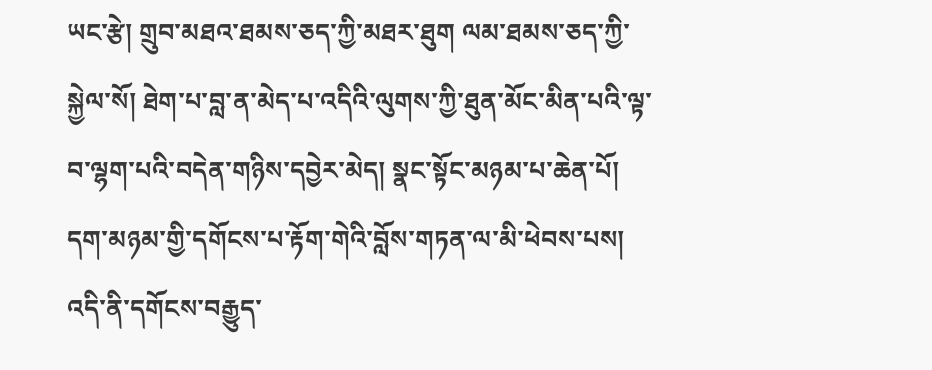ཡང་རྩེ། གྲུབ་མཐའ་ཐམས་ཅད་ཀྱི་མཐར་ཐུག ལམ་ཐམས་ཅད་ཀྱི་སྐྱེལ་སོ། ཐེག་པ་བླ་ན་མེད་པ་འདིའི་ལུགས་ཀྱི་ཐུན་མོང་མིན་པའི་ལྟ་བ་ལྷག་པའི་བདེན་གཉིས་དབྱེར་མེད། སྣང་སྟོང་མཉམ་པ་ཆེན་པོ། དག་མཉམ་གྱི་དགོངས་པ་རྟོག་གེའི་བློས་གཏན་ལ་མི་ཕེབས་པས། འདི་ནི་དགོངས་བརྒྱུད་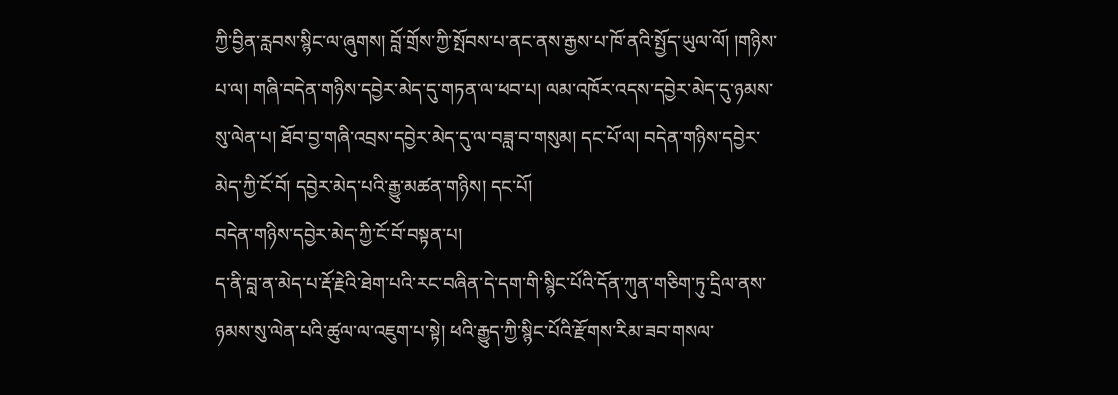ཀྱི་བྱིན་རླབས་སྙིང་ལ་ཞུགས། བློ་གྲོས་ཀྱི་སྤོབས་པ་ནང་ནས་རྒྱས་པ་ཁོ་ནའི་སྤྱོད་ཡུལ་ལོ། །གཉིས་པ་ལ། གཞི་བདེན་གཉིས་དབྱེར་མེད་དུ་གཏན་ལ་ཕབ་པ། ལམ་འཁོར་འདས་དབྱེར་མེད་དུ་ཉམས་སུ་ལེན་པ། ཐོབ་བྱ་གཞི་འབྲས་དབྱེར་མེད་དུ་ལ་བཟླ་བ་གསུམ། དང་པོ་ལ། བདེན་གཉིས་དབྱེར་མེད་ཀྱི་ངོ་བོ། དབྱེར་མེད་པའི་རྒྱུ་མཚན་གཉིས། དང་པོ།
བདེན་གཉིས་དབྱེར་མེད་ཀྱི་ངོ་བོ་བསྟན་པ།
ད་ནི་བླ་ན་མེད་པ་རྡོ་རྗེའི་ཐེག་པའི་རང་བཞིན་དེ་དག་གི་སྙིང་པོའི་དོན་ཀུན་གཅིག་ཏུ་དྲིལ་ནས་ཉམས་སུ་ལེན་པའི་ཚུལ་ལ་འཇུག་པ་སྟེ། ཕའི་རྒྱུད་ཀྱི་སྙིང་པོའི་རྫོགས་རིམ་ཟབ་གསལ་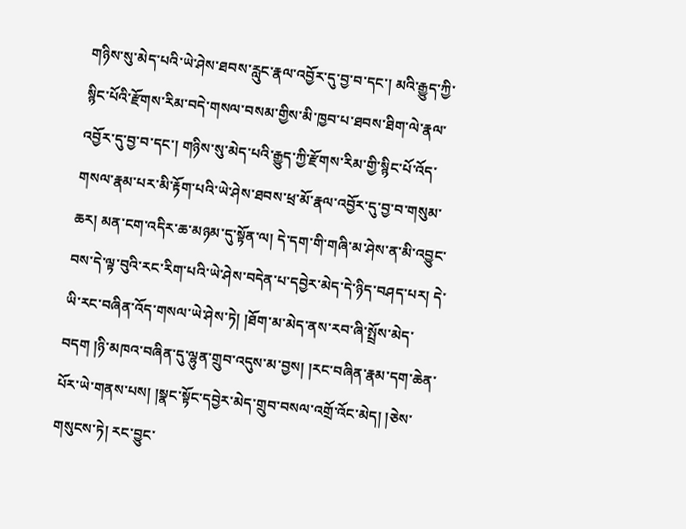གཉིས་སུ་མེད་པའི་ཡེ་ཤེས་ཐབས་རླུང་རྣལ་འབྱོར་དུ་བྱ་བ་དང་། མའི་རྒྱུད་ཀྱི་སྙིང་པོའི་རྫོགས་རིམ་བདེ་གསལ་བསམ་གྱིས་མི་ཁྱབ་པ་ཐབས་ཐིག་ལེ་རྣལ་འབྱོར་དུ་བྱ་བ་དང་། གཉིས་སུ་མེད་པའི་རྒྱུད་ཀྱི་རྫོགས་རིམ་གྱི་སྙིང་པོ་འོད་གསལ་རྣམ་པར་མི་རྟོག་པའི་ཡེ་ཤེས་ཐབས་ཕྲ་མོ་རྣལ་འབྱོར་དུ་བྱ་བ་གསུམ་ཆར། མན་ངག་འདིར་ཆ་མཉམ་དུ་སྟོན་ལ། དེ་དག་གི་གཞི་མ་ཤེས་ན་མི་འབྱུང་བས་དེ་ལྟ་བུའི་རང་རིག་པའི་ཡེ་ཤེས་བདེན་པ་དབྱེར་མེད་དེ་ཉིད་བཤད་པར། དེ་ཡི་རང་བཞིན་འོད་གསལ་ཡེ་ཤེས་ཏེ། །ཐོག་མ་མེད་ནས་རབ་ཞི་སྤྲོས་མེད་བདག །ཉི་མཁའ་བཞིན་དུ་ལྷུན་གྲུབ་འདུས་མ་བྱས། །རང་བཞིན་རྣམ་དག་ཆེན་པོར་ཡེ་གནས་པས། །སྣང་སྟོང་དབྱེར་མེད་གྲུབ་བསལ་འགྲོ་འོང་མེད། །ཅེས་གསུངས་ཏེ། རང་བྱུང་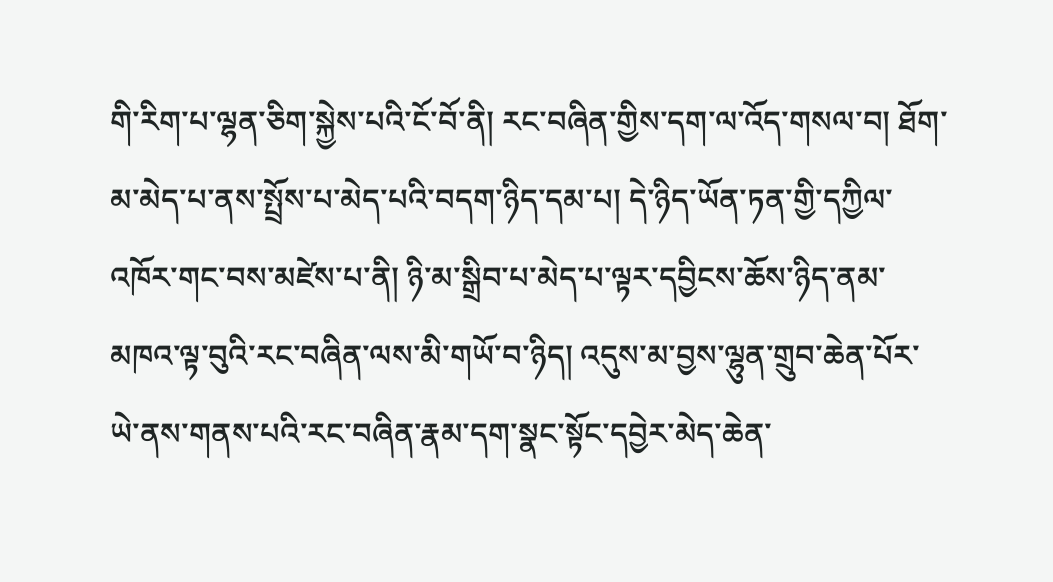གི་རིག་པ་ལྷན་ཅིག་སྐྱེས་པའི་ངོ་བོ་ནི། རང་བཞིན་གྱིས་དག་ལ་འོད་གསལ་བ། ཐོག་མ་མེད་པ་ནས་སྤྲོས་པ་མེད་པའི་བདག་ཉིད་དམ་པ། དེ་ཉིད་ཡོན་ཏན་གྱི་དཀྱིལ་འཁོར་གང་བས་མཛེས་པ་ནི། ཉི་མ་སྒྲིབ་པ་མེད་པ་ལྟར་དབྱིངས་ཆོས་ཉིད་ནམ་མཁའ་ལྟ་བུའི་རང་བཞིན་ལས་མི་གཡོ་བ་ཉིད། འདུས་མ་བྱས་ལྷུན་གྲུབ་ཆེན་པོར་ཡེ་ནས་གནས་པའི་རང་བཞིན་རྣམ་དག་སྣང་སྟོང་དབྱེར་མེད་ཆེན་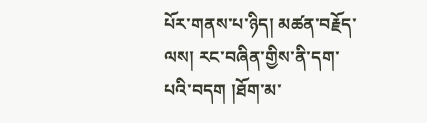པོར་གནས་པ་ཉིད། མཚན་བརྗོད་ལས། རང་བཞིན་གྱིས་ནི་དག་པའི་བདག །ཐོག་མ་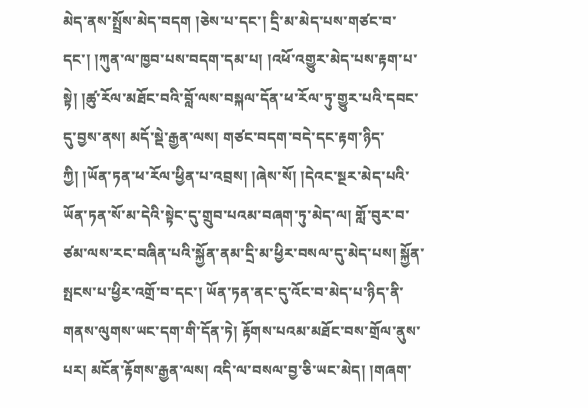མེད་ནས་སྤྲོས་མེད་བདག །ཅེས་པ་དང་། དྲི་མ་མེད་པས་གཙང་བ་དང་། །ཀུན་ལ་ཁྱབ་པས་བདག་དམ་པ། །འཕོ་འགྱུར་མེད་པས་རྟག་པ་སྟེ། །ཚུ་རོལ་མཐོང་བའི་བློ་ལས་བསྐལ་དོན་ཕ་རོལ་ཏུ་གྱུར་པའི་དབང་དུ་བྱས་ནས། མདོ་སྡེ་རྒྱན་ལས། གཙང་བདག་བདེ་དང་རྟག་ཉིད་ཀྱི། །ཡོན་ཏན་ཕ་རོལ་ཕྱིན་པ་འབྲས། །ཞེས་སོ། །དེའང་སྔར་མེད་པའི་ཡོན་ཏན་སོ་མ་དེའི་སྟེང་དུ་གྲུབ་པའམ་བཞག་ཏུ་མེད་ལ། གློ་བུར་བ་ཙམ་ལས་རང་བཞིན་པའི་སྐྱོན་ནམ་དྲི་མ་ཕྱིར་བསལ་དུ་མེད་པས། སྐྱོན་སྤངས་པ་ཕྱིར་འགྲོ་བ་དང་། ཡོན་ཏན་ནང་དུ་འོང་བ་མེད་པ་ཉིད་ནི་གནས་ལུགས་ཡང་དག་གི་དོན་ཏེ། རྟོགས་པའམ་མཐོང་བས་གྲོལ་ནུས་པར། མངོན་རྟོགས་རྒྱན་ལས། འདི་ལ་བསལ་བྱ་ཅི་ཡང་མེད། །གཞག་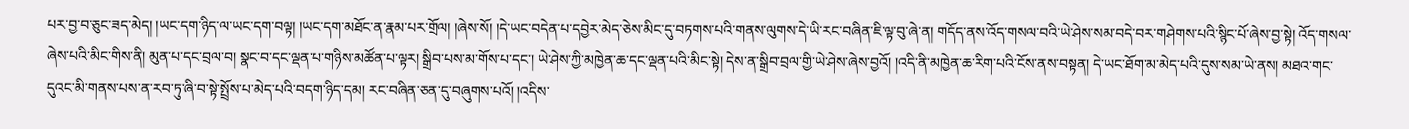པར་བྱ་བ་ཅུང་ཟད་མེད། །ཡང་དག་ཉིད་ལ་ཡང་དག་བལྟ། །ཡང་དག་མཐོང་ན་རྣམ་པར་གྲོལ། །ཞེས་སོ། །དེ་ཡང་བདེན་པ་དབྱེར་མེད་ཅེས་མིང་དུ་བཏགས་པའི་གནས་ལུགས་དེ་ཡི་རང་བཞིན་ཇི་ལྟ་བུ་ཞེ་ན། གདོད་ནས་འོད་གསལ་བའི་ཡེ་ཤེས་སམ་བདེ་བར་གཤེགས་པའི་སྙིང་པོ་ཞེས་བྱ་སྟེ། འོད་གསལ་ཞེས་པའི་མིང་གིས་ནི། མུན་པ་དང་བྲལ་བ། སྣང་བ་དང་ལྡན་པ་གཉིས་མཚོན་པ་ལྟར། སྒྲིབ་པས་མ་གོས་པ་དང་། ཡེ་ཤེས་ཀྱི་མཁྱེན་ཆ་དང་ལྡན་པའི་མིང་སྟེ། དེས་ན་སྒྲིབ་བྲལ་གྱི་ཡེ་ཤེས་ཞེས་བྱའོ། །འདི་ནི་མཁྱེན་ཆ་རིག་པའི་ངོས་ནས་བསྟན། དེ་ཡང་ཐོག་མ་མེད་པའི་དུས་སམ་ཡེ་ནས། མཐའ་གང་དུའང་མི་གནས་པས་ན་རབ་ཏུ་ཞི་བ་སྟེ་སྤྲོས་པ་མེད་པའི་བདག་ཉིད་དམ། རང་བཞིན་ཅན་དུ་བཞུགས་པའོ། །འདིས་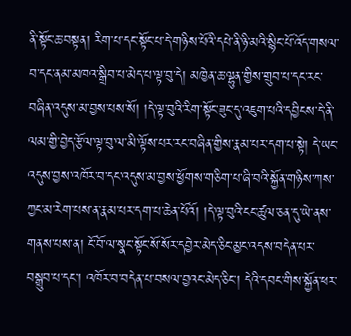ནི་སྟོང་ཆ་བསྟན། རིག་པ་དང་སྟོང་པ་དེ་གཉིས་པོའི་དཔེ་ནི་ཉི་མའི་སྙིང་པོ་འོད་གསལ་བ་དང་ནམ་མཁའ་སྒྲིབ་པ་མེད་པ་ལྟ་བུ་དེ། མཁྱེན་ཆ་ལྷུན་གྱིས་གྲུབ་པ་དང་རང་བཞིན་འདུས་མ་བྱས་པས་སོ། །དེ་ལྟ་བུའི་རིག་སྟོང་ཟུང་དུ་འཇུག་པའི་དབྱིངས་དེ་ནི་ལམ་གྱི་བྱེད་རྩོལ་ལྟ་བུ་ལ་མི་ལྟོས་པར་རང་བཞིན་གྱིས་རྣམ་པར་དག་པ་སྟེ། དེ་ཡང་འདུས་བྱས་འཁོར་བ་དང་འདུས་མ་བྱས་ཕྱོགས་གཅིག་པ་ཞི་བའི་སྐྱོན་གཉིས་ཀས་ཀྱང་མ་རེག་པས་ན་རྣམ་པར་དག་པ་ཆེན་པོའོ། །དེ་ལྟ་བུའི་ངང་ཚུལ་ཅན་དུ་ཡེ་ནས་གནས་པས་ན། ངོ་བོ་ལ་སྣང་སྟོང་སོ་སོར་དབྱེར་མེད་ཅིང་མྱང་འདས་བདེན་པར་བསྒྲུབ་པ་དང་། འཁོར་བ་བདེན་པ་བསལ་བྱའང་མེད་ཅིང་། དེའི་དབང་གིས་སྐྱོན་ཕར་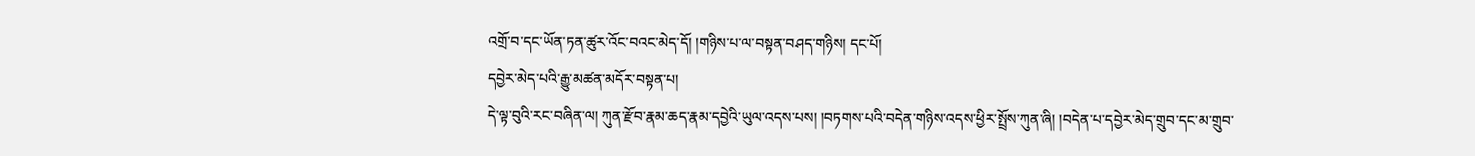འགྲོ་བ་དང་ཡོན་ཏན་ཚུར་འོང་བའང་མེད་དོ། །གཉིས་པ་ལ་བསྟན་བཤད་གཉིས། དང་པོ།
དབྱེར་མེད་པའི་རྒྱུ་མཚན་མདོར་བསྟན་པ།
དེ་ལྟ་བུའི་རང་བཞིན་ལ། ཀུན་རྫོབ་རྣམ་ཆད་རྣམ་དབྱེའི་ཡུལ་འདས་པས། །བཏགས་པའི་བདེན་གཉིས་འདས་ཕྱིར་སྤྲོས་ཀུན་ཞི། །བདེན་པ་དབྱེར་མེད་གྲུབ་དང་མ་གྲུབ་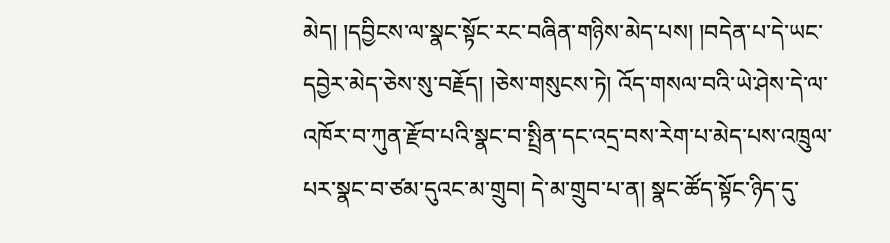མེད། །དབྱིངས་ལ་སྣང་སྟོང་རང་བཞིན་གཉིས་མེད་པས། །བདེན་པ་དེ་ཡང་དབྱེར་མེད་ཅེས་སུ་བརྗོད། །ཅེས་གསུངས་ཏེ། འོད་གསལ་བའི་ཡེ་ཤེས་དེ་ལ་འཁོར་བ་ཀུན་རྫོབ་པའི་སྣང་བ་སྤྲིན་དང་འདྲ་བས་རེག་པ་མེད་པས་འཁྲུལ་པར་སྣང་བ་ཙམ་དུའང་མ་གྲུབ། དེ་མ་གྲུབ་པ་ན། སྣང་ཚོད་སྟོང་ཉིད་དུ་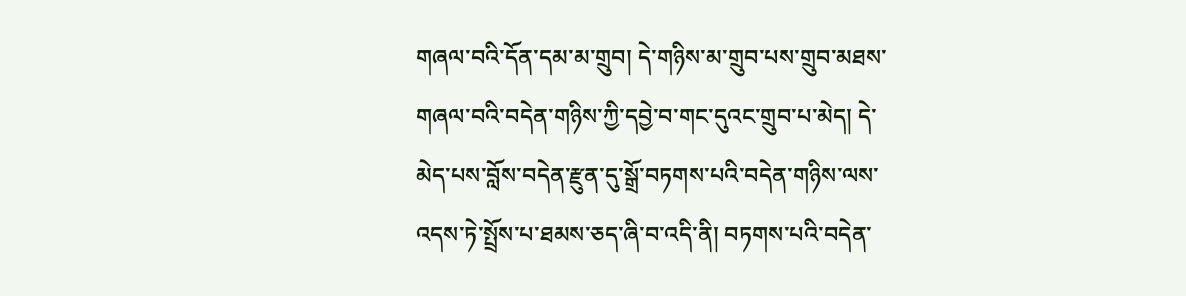གཞལ་བའི་དོན་དམ་མ་གྲུབ། དེ་གཉིས་མ་གྲུབ་པས་གྲུབ་མཐས་གཞལ་བའི་བདེན་གཉིས་ཀྱི་དབྱེ་བ་གང་དུའང་གྲུབ་པ་མེད། དེ་མེད་པས་བློས་བདེན་རྫུན་དུ་སྒྲོ་བཏགས་པའི་བདེན་གཉིས་ལས་འདས་ཏེ་སྤྲོས་པ་ཐམས་ཅད་ཞི་བ་འདི་ནི། བཏགས་པའི་བདེན་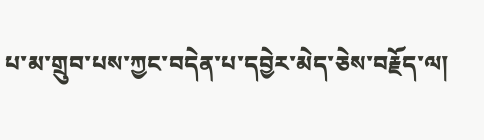པ་མ་གྲུབ་པས་ཀྱང་བདེན་པ་དབྱེར་མེད་ཅེས་བརྗོད་ལ།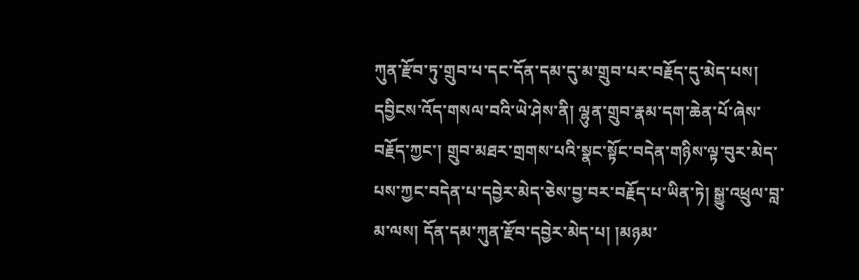ཀུན་རྫོབ་ཏུ་གྲུབ་པ་དང་དོན་དམ་དུ་མ་གྲུབ་པར་བརྗོད་དུ་མེད་པས། དབྱིངས་འོད་གསལ་བའི་ཡེ་ཤེས་ནི། ལྷུན་གྲུབ་རྣམ་དག་ཆེན་པོ་ཞེས་བརྗོད་ཀྱང་། གྲུབ་མཐར་གྲགས་པའི་སྣང་སྟོང་བདེན་གཉིས་ལྟ་བུར་མེད་པས་ཀྱང་བདེན་པ་དབྱེར་མེད་ཅེས་བྱ་བར་བརྗོད་པ་ཡིན་ཏེ། སྒྱུ་འཕྲུལ་བླ་མ་ལས། དོན་དམ་ཀུན་རྫོབ་དབྱེར་མེད་པ། །མཉམ་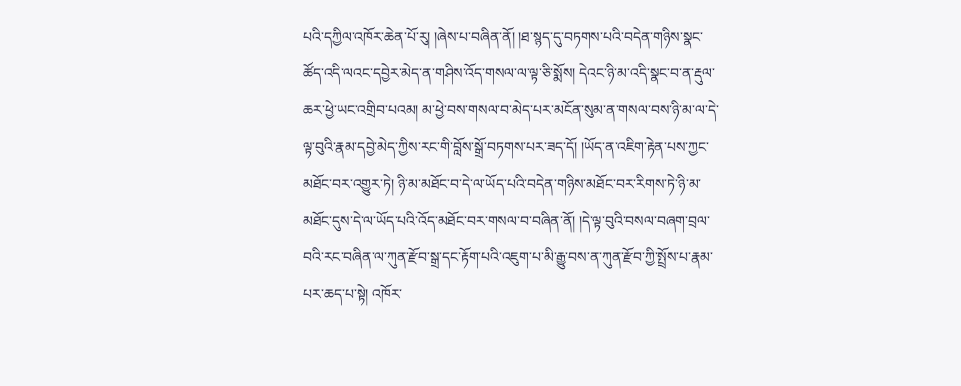པའི་དཀྱིལ་འཁོར་ཆེན་པོ་རུ། །ཞེས་པ་བཞིན་ནོ། །ཐ་སྙད་དུ་བཏགས་པའི་བདེན་གཉིས་སྣང་ཚོད་འདི་ལའང་དབྱེར་མེད་ན་གཤིས་འོད་གསལ་ལ་ལྟ་ཅི་སྨོས། དེའང་ཉི་མ་འདི་སྣང་བ་ན་རྡུལ་ཆར་ཕྱེ་ཡང་འགྲིབ་པའམ། མ་ཕྱེ་བས་གསལ་བ་མེད་པར་མངོན་སུམ་ན་གསལ་བས་ཉི་མ་ལ་དེ་ལྟ་བུའི་རྣམ་དབྱེ་མེད་ཀྱིས་རང་གི་བློས་སྒྲོ་བཏགས་པར་ཟད་དོ། །ཡོད་ན་འཇིག་རྟེན་པས་ཀྱང་མཐོང་བར་འགྱུར་ཏེ། ཉི་མ་མཐོང་བ་དེ་ལ་ཡོད་པའི་བདེན་གཉིས་མཐོང་བར་རིགས་ཏེ་ཉི་མ་མཐོང་དུས་དེ་ལ་ཡོད་པའི་འོད་མཐོང་བར་གསལ་བ་བཞིན་ནོ། །དེ་ལྟ་བུའི་བསལ་བཞག་བྲལ་བའི་རང་བཞིན་ལ་ཀུན་རྫོབ་སྒྲ་དང་རྟོག་པའི་འཇུག་པ་མི་རྒྱུ་བས་ན་ཀུན་རྫོབ་ཀྱི་སྤྲོས་པ་རྣམ་པར་ཆད་པ་སྟེ། འཁོར་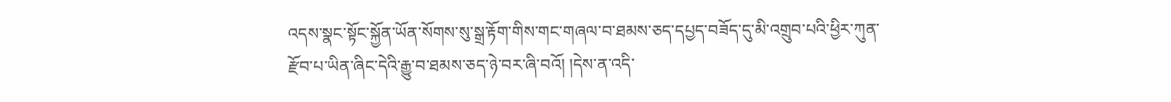འདས་སྣང་སྟོང་སྐྱོན་ཡོན་སོགས་སུ་སྒྲ་རྟོག་གིས་གང་གཞལ་བ་ཐམས་ཅད་དཔྱད་བཟོད་དུ་མི་འགྲུབ་པའི་ཕྱིར་ཀུན་རྫོབ་པ་ཡིན་ཞིང་དེའི་རྒྱུ་བ་ཐམས་ཅད་ཉེ་བར་ཞི་བའོ། །དེས་ན་འདི་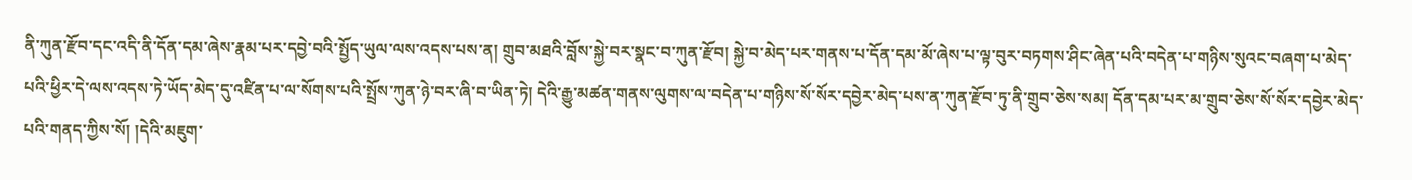ནི་ཀུན་རྫོབ་དང་འདི་ནི་དོན་དམ་ཞེས་རྣམ་པར་དབྱེ་བའི་སྤྱོད་ཡུལ་ལས་འདས་པས་ན། གྲུབ་མཐའི་བློས་སྐྱེ་བར་སྣང་བ་ཀུན་རྫོབ། སྐྱེ་བ་མེད་པར་གནས་པ་དོན་དམ་མོ་ཞེས་པ་ལྟ་བུར་བཏགས་ཤིང་ཞེན་པའི་བདེན་པ་གཉིས་སུའང་བཞག་པ་མེད་པའི་ཕྱིར་དེ་ལས་འདས་ཏེ་ཡོད་མེད་དུ་འཛིན་པ་ལ་སོགས་པའི་སྤྲོས་ཀུན་ཉེ་བར་ཞི་བ་ཡིན་ཏེ། དེའི་རྒྱུ་མཚན་གནས་ལུགས་ལ་བདེན་པ་གཉིས་སོ་སོར་དབྱེར་མེད་པས་ན་ཀུན་རྫོབ་ཏུ་ནི་གྲུབ་ཅེས་སམ། དོན་དམ་པར་མ་གྲུབ་ཅེས་སོ་སོར་དབྱེར་མེད་པའི་གནད་ཀྱིས་སོ། །དེའི་མཇུག་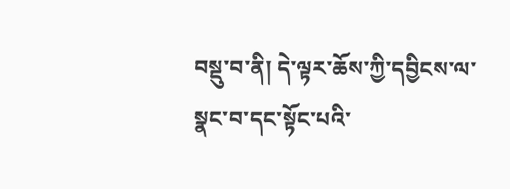བསྡུ་བ་ནི། དེ་ལྟར་ཆོས་ཀྱི་དབྱིངས་ལ་སྣང་བ་དང་སྟོང་པའི་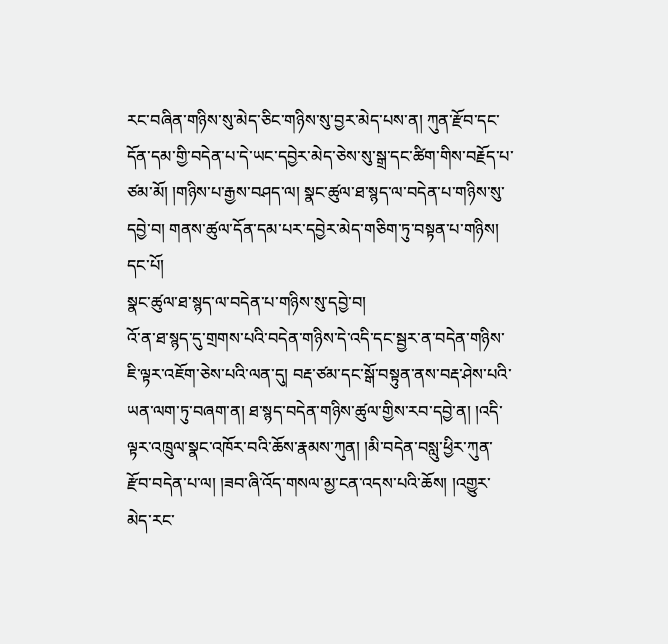རང་བཞིན་གཉིས་སུ་མེད་ཅིང་གཉིས་སུ་བྱར་མེད་པས་ན། ཀུན་རྫོབ་དང་དོན་དམ་གྱི་བདེན་པ་དེ་ཡང་དབྱེར་མེད་ཅེས་སུ་སྒྲ་དང་ཚིག་གིས་བརྗོད་པ་ཙམ་མོ། །གཉིས་པ་རྒྱས་བཤད་ལ། སྣང་ཚུལ་ཐ་སྙད་ལ་བདེན་པ་གཉིས་སུ་དབྱེ་བ། གནས་ཚུལ་དོན་དམ་པར་དབྱེར་མེད་གཅིག་ཏུ་བསྟན་པ་གཉིས། དང་པོ།
སྣང་ཚུལ་ཐ་སྙད་ལ་བདེན་པ་གཉིས་སུ་དབྱེ་བ།
འོ་ན་ཐ་སྙད་དུ་གྲགས་པའི་བདེན་གཉིས་དེ་འདི་དང་སྦྱར་ན་བདེན་གཉིས་ཇི་ལྟར་འཇོག་ཅེས་པའི་ལན་དུ། བརྡ་ཙམ་དང་སྒོ་བསྟུན་ནས་བརྡ་ཤེས་པའི་ཡན་ལག་ཏུ་བཞག་ན། ཐ་སྙད་བདེན་གཉིས་ཚུལ་གྱིས་རབ་དབྱེ་ན། །འདི་ལྟར་འཁྲུལ་སྣང་འཁོར་བའི་ཆོས་རྣམས་ཀུན། །མི་བདེན་བསླུ་ཕྱིར་ཀུན་རྫོབ་བདེན་པ་ལ། །ཟབ་ཞི་འོད་གསལ་མྱ་ངན་འདས་པའི་ཆོས། །འགྱུར་མེད་རང་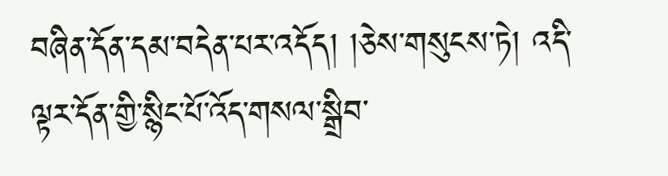བཞིན་དོན་དམ་བདེན་པར་འདོད། །ཅེས་གསུངས་ཏེ། འདི་ལྟར་དོན་གྱི་སྙིང་པོ་འོད་གསལ་སྒྲིབ་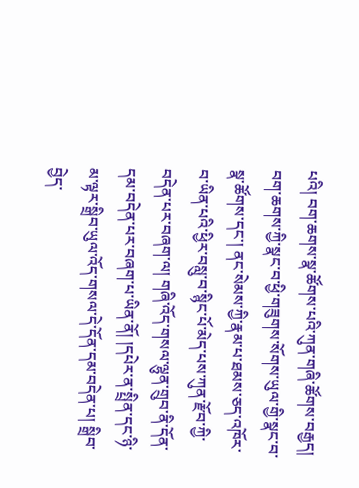པའི། བག་ཆགས་སྣ་ཚོགས་པའི་ཀུན་གཞི་ཚོགས་བརྒྱད། བག་ཆགས་ཀྱི་སྣང་བ་ཕྱི་གཟུགས་སོགས་ཡུལ་གྱི་སྣང་བ་སྣ་ཚོགས་དང་། ནང་སེམས་ཀྱི་རྣམ་པ་ཐམས་ཅད་འཁོར་བ་ཡིན་པའི་ཕྱིར་བསླུ་བ་སྙིང་པོ་མེད་པས་ཀུན་རྫོབ་ཀྱི་བདེན་པར་བཞག་ལ། གཞི་འོད་གསལ་ལྷུན་གྲུབ་ནི་དོན་དམ་བདེན་པར་བཞག་པ་ཡིན་ནོ། །དཔེར་ན་སྤྲིན་དང་ཉི་མ་ལྟར་སྒྲིབ་ཡུལ་འོད་གསལ་དེ་དོན་དམ་བདེན་པ། སྒྲིབ་བྱེད་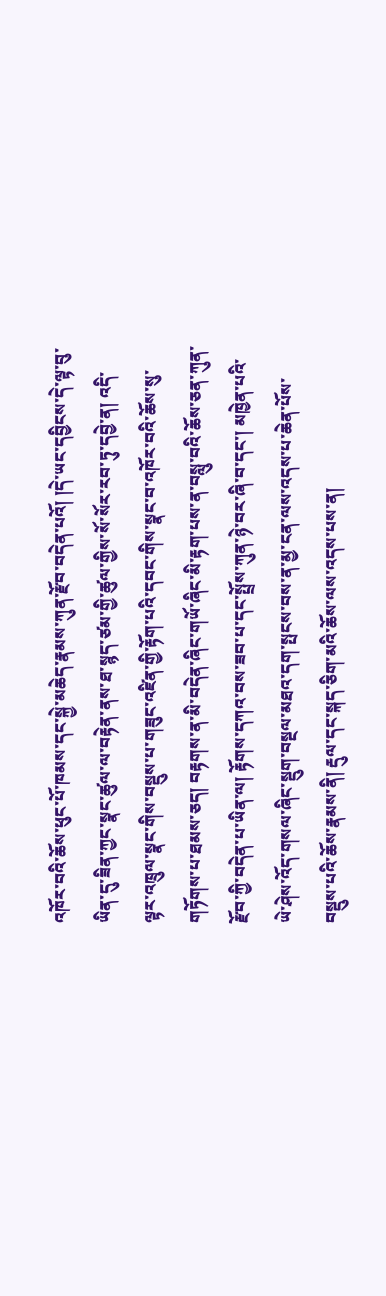འཁོར་བའི་ཆོས་ཕུང་པོ་ཁམས་དང་སྐྱེ་མཆེད་རྣམས་ཀུན་རྫོབ་བདེན་པའོ། །དེ་ཡང་དབྱིངས་དེ་ལྟ་བུ་ཡིན་དུ་ཟིན་ཀྱང་སྣང་ཚུལ་ལ་བརྟེན་ནས་ཐ་སྙད་ཙམ་གྱི་ཚུལ་གྱིས་སོ་སོར་རབ་ཏུ་དབྱེ་ན། འདི་ལྟར་འཁྲུལ་སྣང་གིས་བསྡུས་པ་གཟུང་འཛིན་གྱི་རྟོག་པའི་དབང་གིས་སྣང་བ་འཁོར་བའི་ཆོས་སུ་གཏོགས་པ་ཐམས་ཅད། བརྟགས་ན་མི་བདེན་ཞིང་གཡོ་ཞིང་མི་རྟག་པས་ན་བསླུ་བའི་ཆོས་ཅན་ཀུན་རྫོབ་ཀྱི་བདེན་པ་ཡིན་ལ། རྟོགས་དཀའ་བས་ཟབ་པ་དང་སྤྲོས་ཀུན་ཉེ་བར་ཞི་བ་དང་། མཁྱེན་པའི་ཡེ་ཤེས་འོད་གསལ་ཞིང་སྡུག་བསྔལ་མཐའ་དག་སྤངས་བས་ན་མྱ་ངན་ལས་འདས་པ་ཆེན་པོས་བསྡུས་པའི་ཆོས་རྣམས་ནི། རྡུལ་དང་སྐད་ཅིག་མའི་ཆོས་ལས་འདས་པས་ན།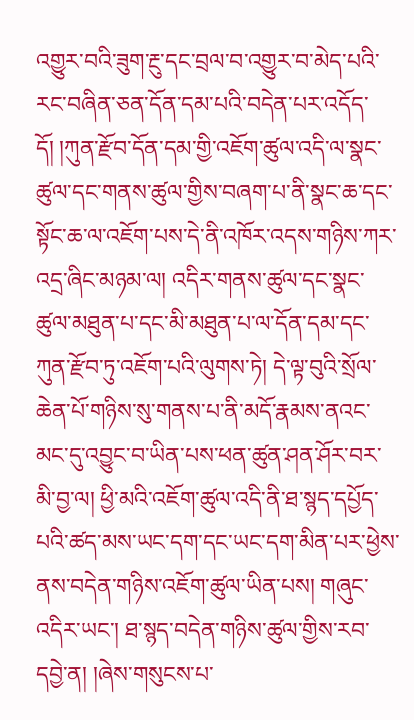འགྱུར་བའི་ཟུག་རྔུ་དང་བྲལ་བ་འགྱུར་བ་མེད་པའི་རང་བཞིན་ཅན་དོན་དམ་པའི་བདེན་པར་འདོད་དོ། །ཀུན་རྫོབ་དོན་དམ་གྱི་འཇོག་ཚུལ་འདི་ལ་སྣང་ཚུལ་དང་གནས་ཚུལ་གྱིས་བཞག་པ་ནི་སྣང་ཆ་དང་སྟོང་ཆ་ལ་འཇོག་པས་དེ་ནི་འཁོར་འདས་གཉིས་ཀར་འདྲ་ཞིང་མཉམ་ལ། འདིར་གནས་ཚུལ་དང་སྣང་ཚུལ་མཐུན་པ་དང་མི་མཐུན་པ་ལ་དོན་དམ་དང་ཀུན་རྫོབ་ཏུ་འཇོག་པའི་ལུགས་ཏེ། དེ་ལྟ་བུའི་སྲོལ་ཆེན་པོ་གཉིས་སུ་གནས་པ་ནི་མདོ་རྣམས་ནའང་མང་དུ་འབྱུང་བ་ཡིན་པས་ཕན་ཚུན་ཤན་ཤོར་བར་མི་བྱ་ལ། ཕྱི་མའི་འཇོག་ཚུལ་འདི་ནི་ཐ་སྙད་དཔྱོད་པའི་ཚད་མས་ཡང་དག་དང་ཡང་དག་མིན་པར་ཕྱེས་ནས་བདེན་གཉིས་འཇོག་ཚུལ་ཡིན་པས། གཞུང་འདིར་ཡང་། ཐ་སྙད་བདེན་གཉིས་ཚུལ་གྱིས་རབ་དབྱེ་ན། །ཞེས་གསུངས་པ་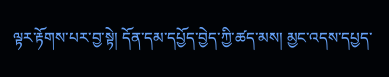ལྟར་རྟོགས་པར་བྱ་སྟེ། དོན་དམ་དཔྱོད་བྱེད་ཀྱི་ཚད་མས། མྱང་འདས་དཔྱད་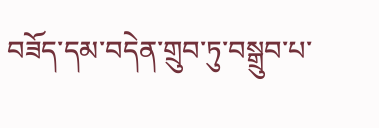བཟོད་དམ་བདེན་གྲུབ་ཏུ་བསྒྲུབ་པ་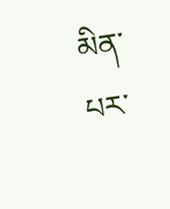མིན་པར་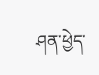ཤན་ཕྱེད་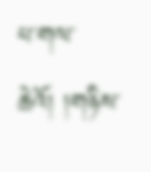པ་གལ་ཆེའོ། །གཉིས་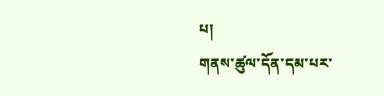པ།
གནས་ཚུལ་དོན་དམ་པར་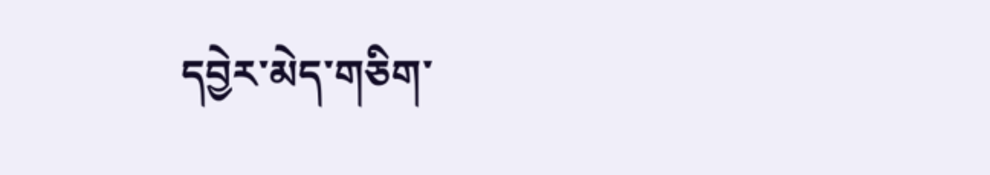དབྱེར་མེད་གཅིག་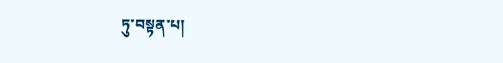ཏུ་བསྟན་པ།